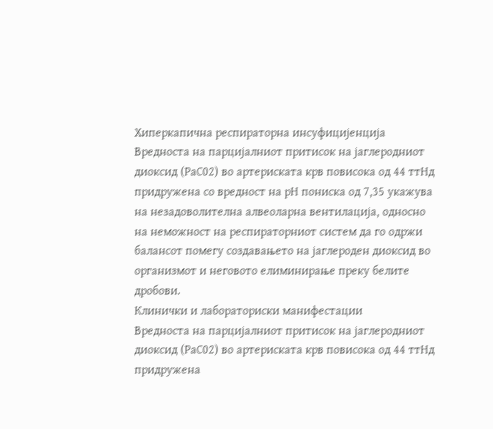Хиперкапична респираторна инсуфицијенција
Вредноста на парцијалниот притисок на јаглеродниот диоксид (РаС02) во артериската крв повисока од 44 ттНд придружена со вредност на рН пониска од 7,35 укажува на незадоволителна алвеоларна вентилација, односно на неможност на респираторниот систем да го одржи балансот помегу создавањето на јаглероден диоксид во организмот и неговото елиминирање преку белите дробови.
Клинички и лабораториски манифестации
Вредноста на парцијалниот притисок на јаглеродниот диоксид (РаС02) во артериската крв повисока од 44 ттНд придружена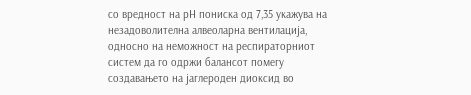со вредност на рН пониска од 7,35 укажува на незадоволителна алвеоларна вентилација, односно на неможност на респираторниот систем да го одржи балансот помегу создавањето на јаглероден диоксид во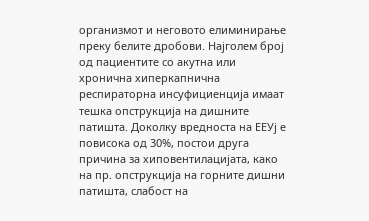организмот и неговото елиминирање преку белите дробови. Најголем број од пациентите со акутна или хронична хиперкапнична респираторна инсуфициенција имаат тешка опструкција на дишните патишта. Доколку вредноста на ЕЕУј е повисока од 30%, постои друга причина за хиповентилацијата, како на пр. опструкција на горните дишни патишта, слабост на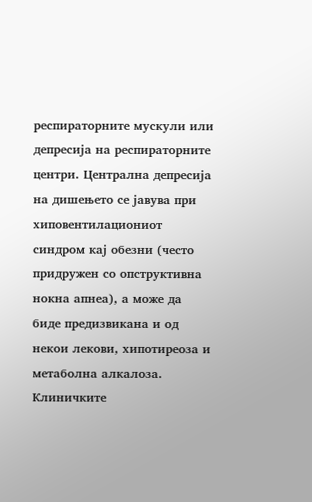респираторните мускули или депресија на респираторните центри. Централна депресија на дишењето се јавува при хиповентилациониот синдром кај обезни (често придружен со опструктивна нокна апнеа), а може да биде предизвикана и од некои лекови, хипотиреоза и метаболна алкалоза.
Клиничките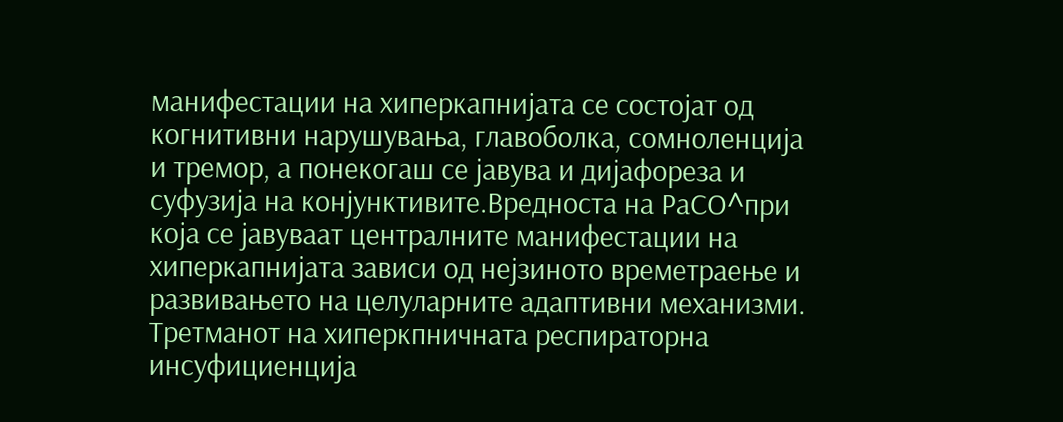манифестации на хиперкапнијата се состојат од когнитивни нарушувања, главоболка, сомноленција и тремор, а понекогаш се јавува и дијафореза и суфузија на конјунктивите.Вредноста на РаСО^при која се јавуваат централните манифестации на хиперкапнијата зависи од нејзиното времетраење и развивањето на целуларните адаптивни механизми.
Третманот на хиперкпничната респираторна инсуфициенција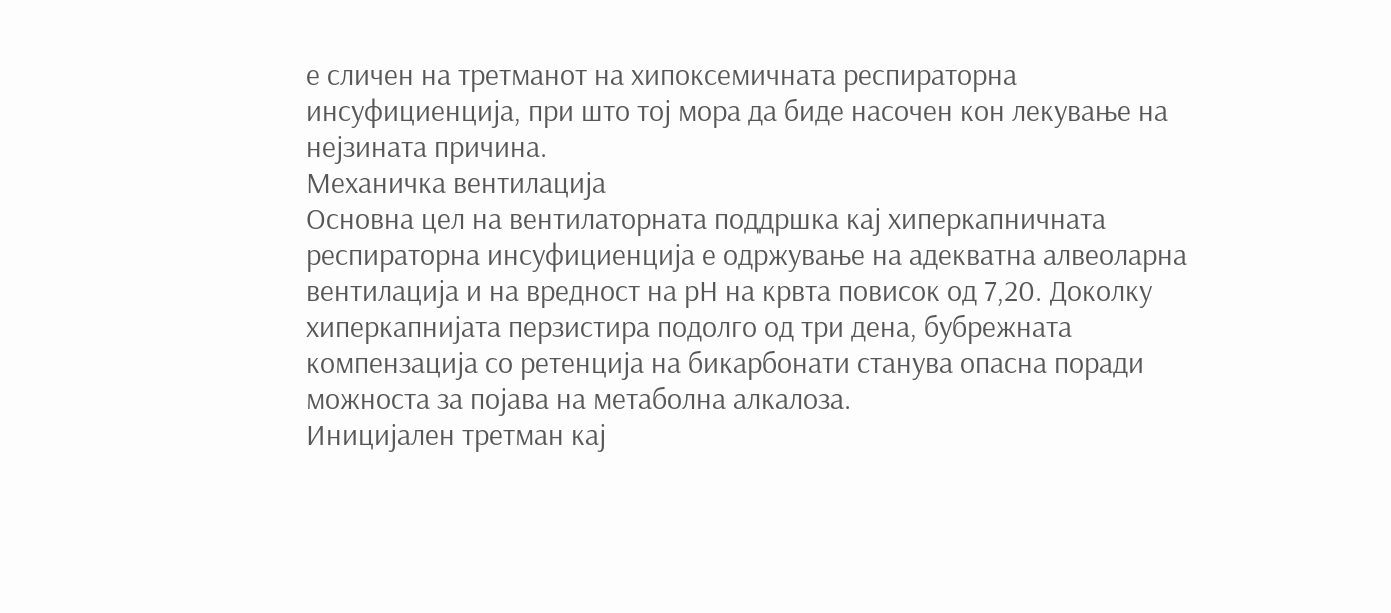е сличен на третманот на хипоксемичната респираторна инсуфициенција, при што тој мора да биде насочен кон лекување на нејзината причина.
Механичка вентилација
Основна цел на вентилаторната поддршка кај хиперкапничната респираторна инсуфициенција е одржување на адекватна алвеоларна вентилација и на вредност на рН на крвта повисок од 7,20. Доколку хиперкапнијата перзистира подолго од три дена, бубрежната компензација со ретенција на бикарбонати станува опасна поради можноста за појава на метаболна алкалоза.
Иницијален третман кај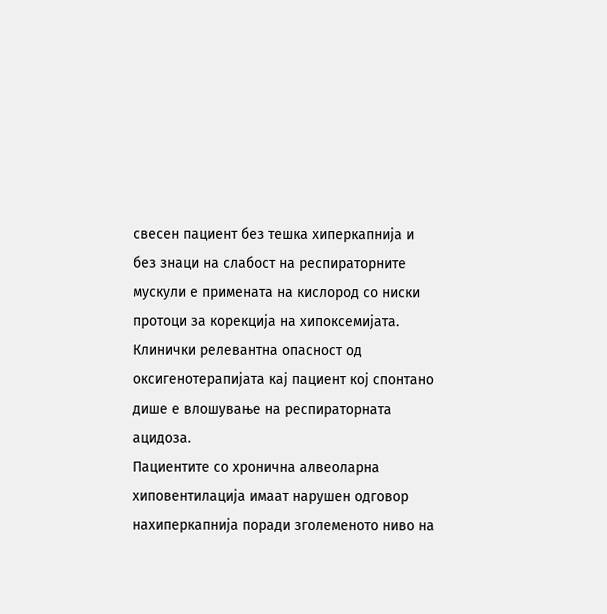свесен пациент без тешка хиперкапнија и без знаци на слабост на респираторните мускули е примената на кислород со ниски протоци за корекција на хипоксемијата. Клинички релевантна опасност од оксигенотерапијата кај пациент кој спонтано дише е влошување на респираторната ацидоза.
Пациентите со хронична алвеоларна хиповентилација имаат нарушен одговор нахиперкапнија поради зголеменото ниво на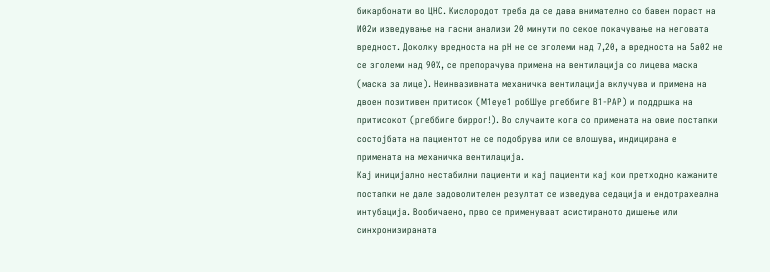бикарбонати во ЦНС. Кислородот треба да се дава внимателно со бавен пораст на И02и изведување на гасни анализи 20 минути по секое покачување на неговата вредност. Доколку вредноста на рН не се зголеми над 7,20, а вредноста на 5а02 не се зголеми над 90%, се препорачува примена на вентилација со лицева маска (маска за лице). Неинвазивната механичка вентилација вклучува и примена на двоен позитивен притисок (М1еуе1 робШуе ргеббиге В1-РАР) и поддршка на притисокот (ргеббиге биррог!). Во случаите кога со примената на овие постапки состојбата на пациентот не се подобрува или се влошува, индицирана е примената на механичка вентилација.
Кај иницијално нестабилни пациенти и кај пациенти кај кои претходно кажаните постапки не дале задоволителен резултат се изведува седација и ендотрахеална интубација. Вообичаено, прво се применуваат асистираното дишење или синхронизираната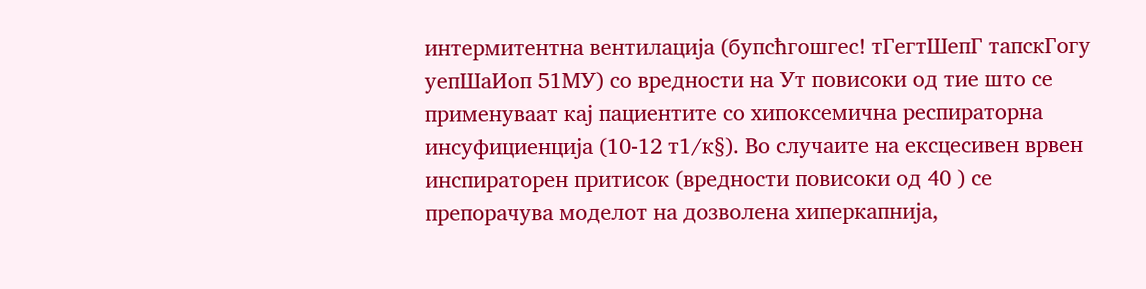интермитентна вентилација (бупсћгошгес! тГегтШепГ тапскГогу уепШаИоп 51МУ) со вредности на Ут повисоки од тие што се применуваат кај пациентите со хипоксемична респираторна инсуфициенција (10-12 т1/к§). Во случаите на ексцесивен врвен инспираторен притисок (вредности повисоки од 40 ) се препорачува моделот на дозволена хиперкапнија,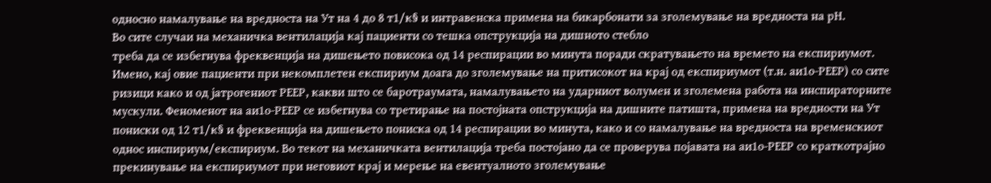односно намалување на вредноста на Ут на 4 до 8 т1/к§ и интравенска примена на бикарбонати за зголемување на вредноста на рН.
Во сите случаи на механичка вентилација кај пациенти со тешка опструкција на дишното стебло
треба да се избегнува фреквенција на дишењето повисока од 14 респирации во минута поради скратувањето на времето на експириумот. Имено, кај овие пациенти при некомплетен експириум доага до зголемување на притисокот на крај од експириумот (т.н. аи1о-РЕЕР) со сите ризици како и од јатрогениот РЕЕР, какви што се баротраумата, намалувањето на ударниот волумен и зголемена работа на инспираторните мускули. Феноменот на аи1о-РЕЕР се избегнува со третирање на постојната опструкција на дишните патишта, примена на вредности на Ут пониски од 12 т1/к§ и фреквенција на дишењето пониска од 14 респирации во минута, како и со намалување на вредноста на временскиот однос инспириум/експириум. Во текот на механичката вентилација треба постојано да се проверува појавата на аи1о-РЕЕР со краткотрајно прекинување на експириумот при неговиот крај и мерење на евентуалното зголемување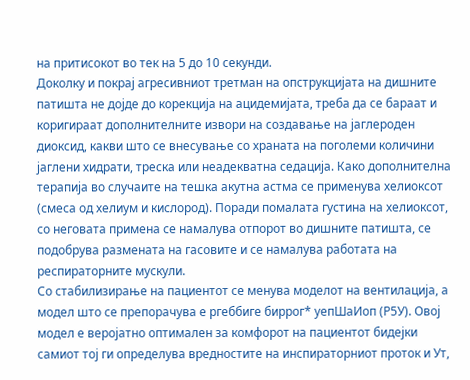на притисокот во тек на 5 до 10 секунди.
Доколку и покрај агресивниот третман на опструкцијата на дишните патишта не дојде до корекција на ацидемијата, треба да се бараат и коригираат дополнителните извори на создавање на јаглероден диоксид, какви што се внесување со храната на поголеми количини јаглени хидрати, треска или неадекватна седација. Како дополнителна терапија во случаите на тешка акутна астма се применува хелиоксот (смеса од хелиум и кислород). Поради помалата густина на хелиоксот, со неговата примена се намалува отпорот во дишните патишта, се подобрува размената на гасовите и се намалува работата на респираторните мускули.
Со стабилизирање на пациентот се менува моделот на вентилација, а модел што се препорачува е ргеббиге биррог* уепШаИоп (Р5У). Овој модел е веројатно оптимален за комфорот на пациентот бидејки самиот тој ги определува вредностите на инспираторниот проток и Ут,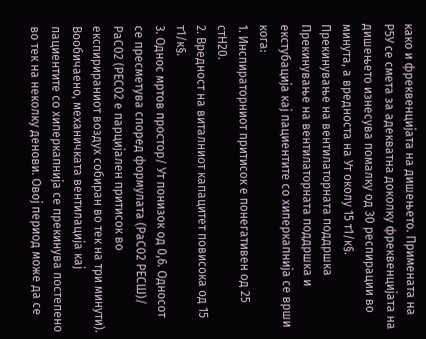како и фреквенцијата на дишењето. Примената на Р5У се смета за адекватна доколку фреквенцијата на дишењето изнесува помалку од 30 респирации во минута, а вредноста на Ут околу 15 т1/к§.
Прекинување на вентилаторната поддршка
Прекинување на вентилаторната поддршка и екстубација кај пациентите со хиперкапнија се врши кога:
1. Инспираторниот притисок е понегативен од 25 стН20.
2. Вредност на виталниот капацитет повисока од 15 т1/к§.
3. Однос мртов простор/ Ут понизок од 0,6. Односот се пресметува според формулата (РаС02 РЕСШ)/ РаС02 (РЕС02 е парцијален притисок во експирираниот воздух собиран во тек на три минути).
Вообичаено, механичката вентилација кај пациентите со хиперкапнија се прекинува постепено во тек на неколку денови. Овој период може да се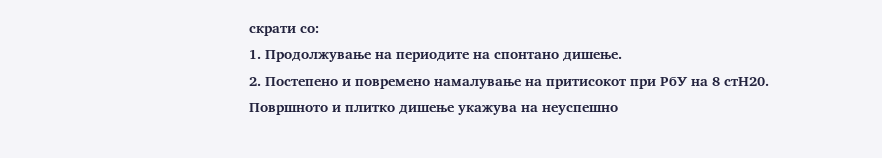скрати со:
1. Продолжување на периодите на спонтано дишење.
2. Постепено и повремено намалување на притисокот при РбУ на 8 стН20.
Површното и плитко дишење укажува на неуспешно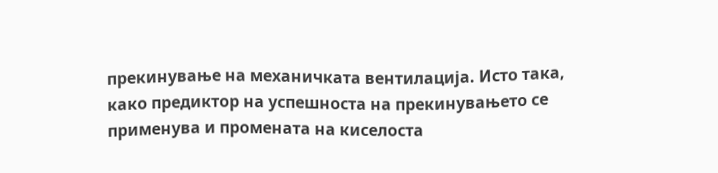прекинување на механичката вентилација. Исто така, како предиктор на успешноста на прекинувањето се применува и промената на киселоста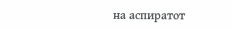на аспиратот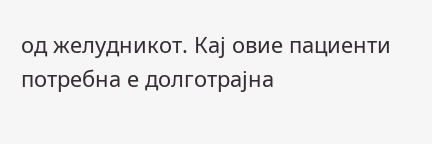од желудникот. Кај овие пациенти потребна е долготрајна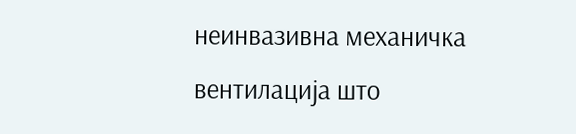неинвазивна механичка вентилација што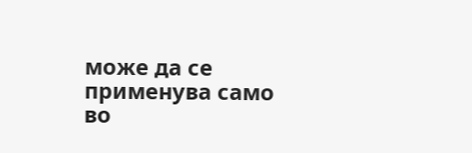може да се применува само во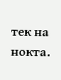тек на нокта.